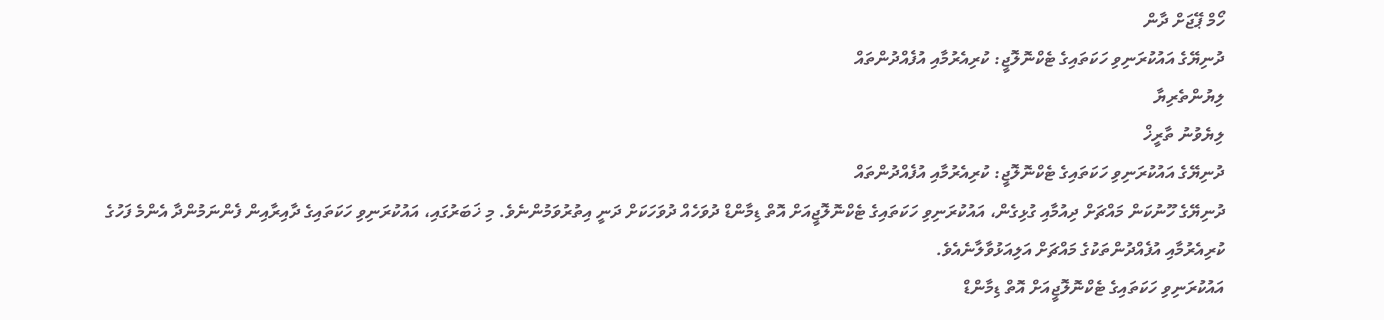ހޯމް ޕޭޖަށް ދާން
ދުނިޔޭގެ އައުކުރަނިވި ހަކަތައިގެ ޓެކްނޮލޮޖީ: ކުރިއެރުމާއި އުފެއްދުންތައް
ލިޔުންތެރިޔާ
ލިޔެވުނު ތާރީޚް
ދުނިޔޭގެ އައުކުރަނިވި ހަކަތައިގެ ޓެކްނޮލޮޖީ: ކުރިއެރުމާއި އުފެއްދުންތައް
ދުނިޔޭގެ ހޫނުކަން މައްޗަށް ދިއުމާއި ގުޅިގެން، އައުކުރަނިވި ހަކަތައިގެ ޓެކްނޮލޮޖީއަށް އޮތް ޑިމާންޑް ދުވަހެއް ދުވަހަކަށް ދަނީ އިތުރުވަމުންނެވެ. މި ޚަބަރުގައި، އައުކުރަނިވި ހަކަތައިގެ ދާއިރާއިން ފެންނަމުންދާ އެންމެ ފަހުގެ ކުރިއެރުމާއި އުފެއްދުންތަކުގެ މައްޗަށް އަލިއަޅުވާލާނެއެވެ.
އައުކުރަނިވި ހަކަތައިގެ ޓެކްނޮލޮޖީއަށް އޮތް ޑިމާންޑް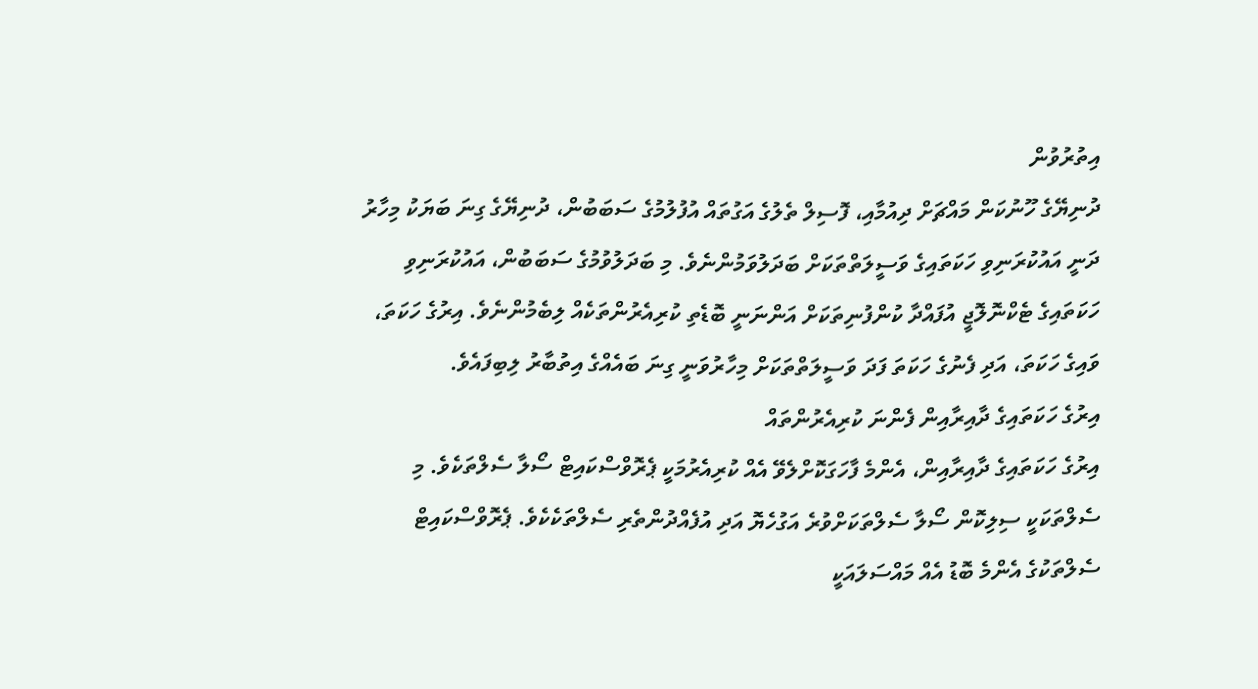އިތުރުވުން
ދުނިޔޭގެ ހޫނުކަން މައްޗަށް ދިއުމާއި، ފޮސިލް ތެލުގެ އަގުތައް އުފުލުމުގެ ސަބަބުން، ދުނިޔޭގެ ގިނަ ބަޔަކު މިހާރު ދަނީ އައުކުރަނިވި ހަކަތައިގެ ވަސީލަތްތަކަށް ބަދަލުވަމުންނެވެ. މި ބަދަލުވުމުގެ ސަބަބުން، އައުކުރަނިވި ހަކަތައިގެ ޓެކްނޮލޮޖީ އުފައްދާ ކުންފުނިތަކަށް އަންނަނީ ބޮޑެތި ކުރިއެރުންތަކެއް ލިބެމުންނެވެ. އިރުގެ ހަކަތަ، ވައިގެ ހަކަތަ، އަދި ފެނުގެ ހަކަތަ ފަދަ ވަސީލަތްތަކަށް މިހާރުވަނީ ގިނަ ބައެއްގެ އިތުބާރު ލިބިފައެވެ.
އިރުގެ ހަކަތައިގެ ދާއިރާއިން ފެންނަ ކުރިއެރުންތައް
އިރުގެ ހަކަތައިގެ ދާއިރާއިން، އެންމެ ފާހަގަކޮށްލެވޭ އެއް ކުރިއެރުމަކީ ޕެރޮވްސްކައިޓް ސޯލާ ސެލްތަކެވެ. މި ސެލްތަކަކީ ސިލިކޮން ސޯލާ ސެލްތަކަށްވުރެ އަގުހެޔޮ އަދި އުފެއްދުންތެރި ސެލްތަކެކެވެ. ޕެރޮވްސްކައިޓް ސެލްތަކުގެ އެންމެ ބޮޑު އެއް މައްސަލައަކީ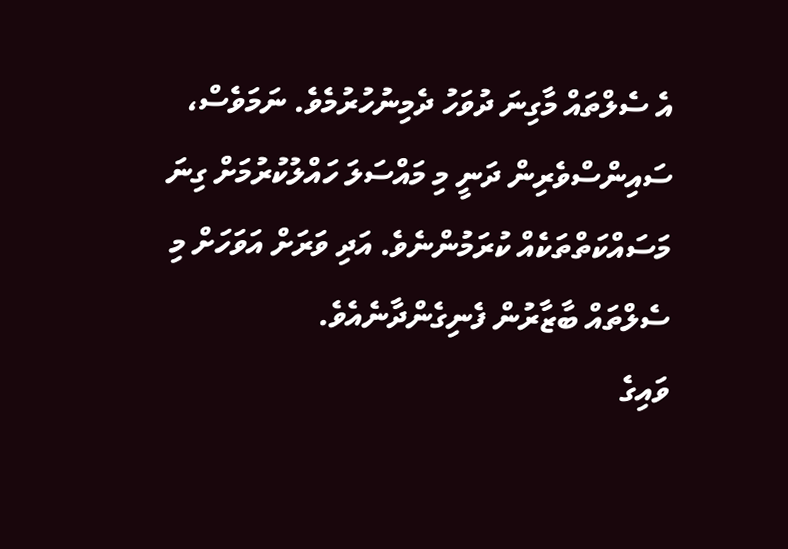އެ ސެލްތައް މާގިނަ ދުވަހު ދެމިނުހުރުމެވެ. ނަމަވެސް، ސައިންސްވެރިން ދަނީ މި މައްސަލަ ހައްލުކުރުމަށް ގިނަ މަސައްކަތްތަކެއް ކުރަމުންނެވެ. އަދި ވަރަށް އަވަހަށް މި ސެލްތައް ބާޒާރުން ފެނިގެންދާނެއެވެ.
ވައިގެ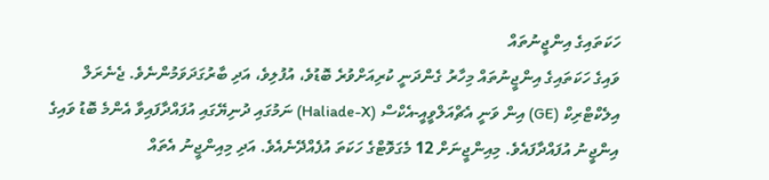ހަކަތައިގެ އިންޖީނުތައް
ވައިގެ ހަކަތައިގެ އިންޖީނުތައް މިހާރު ގެންދަނީ ކުރިއަށްވުރެ ބޮޑުވެ، އުފުލިވެ، އަދި ބާރުގަދަވަމުންނެވެ. ޖެނެރަލް އިލެކްޓްރިކް (GE) އިން ވަނީ އެޗްއަލްވީއީ-އެކްސް (Haliade-X) ނަމުގައި ދުނިޔޭގައި އުފައްދާފައިވާ އެންމެ ބޮޑު ވައިގެ އިންޖީނު އުފައްދާފައެވެ. މިއިންޖީނަށް 12 މެގަވޮޓްގެ ހަކަތަ އުފެއްދޭނެއެވެ. އަދި މިއިންޖީނު އެތައް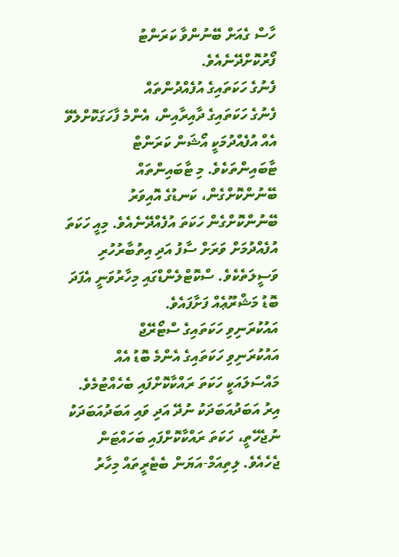ހާސް ގެއަށް ބޭނުންވާ ކަރަންޓު ފޯރުކޮށްދޭނެއެވެ.
ފެނުގެ ހަކަތައިގެ އުފެއްދުންތައް
ފެނުގެ ހަކަތައިގެ ދާއިރާއިން، އެންމެ ފާހަގަކޮށްލެވޭ އެއް އުފެއްދުމަކީ އޯޝަން ކަރަންޓް ޓާބައިންތަކެވެ. މި ޓާބައިންތައް ބޭނުންކޮށްގެން، ކަނޑުގެ އޮއިވަރު ބޭނުންކޮށްގެން ހަކަތަ އުފެއްދޭނެއެވެ. މިއީ ހަކަތަ އުފެއްދުމަށް ވަރަށް ސާފު އަދި އިތުބާރުހުރި ވަސީލަތެކެވެ. ސްކޮޓްލެންޑްގައި މިހާރުވަނީ އެފަދަ ބޮޑު މަޝްރޫޢެއް ފަށާފައެވެ.
އައުކުރަނިވި ހަކަތައިގެ ސްޓޯރޭޖް
އައުކުރަނިވި ހަކަތައިގެ އެންމެ ބޮޑު އެއް މައްސަލައަކީ ހަކަތަ ރައްކާކޮށްފައި ބެހެއްޓުމެވެ. އިރު އަބަދުއަބަދަކު ނުދޭ އަދި ވައި އަބަދުއަބަދަކު ނުޖެހޭތީ، ހަކަތަ ރައްކާކޮށްފައި ބަހައްޓަން ޖެހެއެވެ. ލިތިއަމް-އަޔަން ބެޓެރީތައް މިހާރު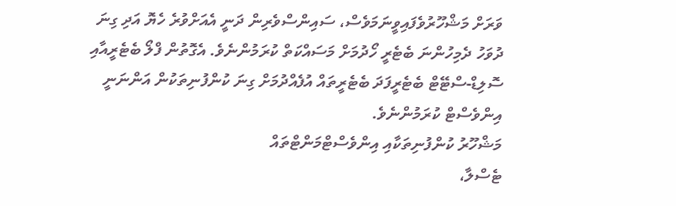ވަރަށް މަޝްހޫރުވެފައިވީނަމަވެސް، ސައިންސްވެރިން ދަނީ އެއަށްވުރެ ހެޔޮ އަދި ގިނަ ދުވަހު ދެމިހުންނަ ބެޓެރީ ހޯދުމަށް މަސައްކަތް ކުރަމުންނެވެ. އެގޮތުން ފްލޯ ބެޓެރީއާއި ސޮލިޑް-ސްޓޭޓް ބެޓެރީފަދަ ބެޓެރީތައް އުފެއްދުމަށް ގިނަ ކުންފުނިތަކުން އަންނަނީ އިންވެސްޓް ކުރަމުންނެވެ.
މަޝްހޫރު ކުންފުނިތަކާއި އިންވެސްޓްމަންޓްތައް
ޓެސްލާ،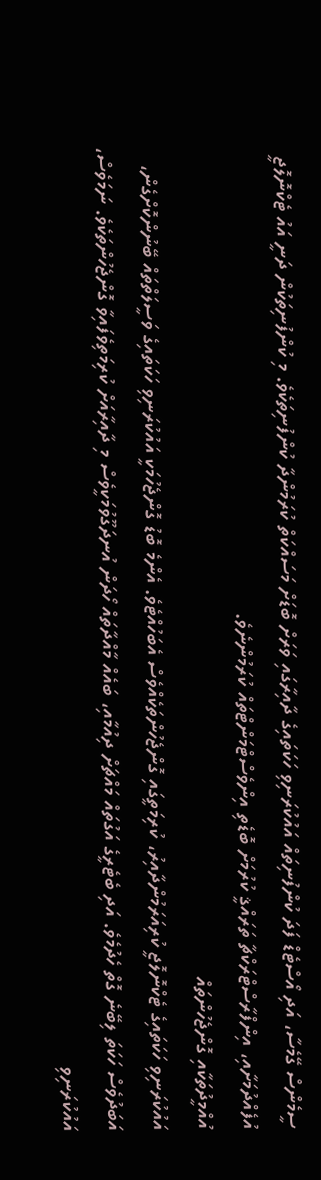ސީމެންސް ގޭމެސާ، އަދި އޯސްޓެޑް ފަދަ ކުންފުނިތައް އައުކުރަނިވި ހަކަތައިގެ ދާއިރާގައި ވަރަށް ބޮޑަށް މަސައްކަތް ކުރަމުންދާ ކުންފުނިތަކެވެ. މި ކުންފުނިތަކުން ދަނީ އައު ޓެކްނޮލޮޖީ އުފެއްދުމަށާއި، އިންފްރާސްޓްރަކްޗާ ތަރައްޤީ ކުރުމަށް ބޮޑެތި އިންވެސްޓްމަންޓްތައް ކުރަމުންނެވެ.
އުއްމީދުތަކާއި ގޮންޖެހުންތައް
އައުކުރަނިވި ހަކަތައިގެ ޓެކްނޮލޮޖީ ކުރިއަރަމުންދާއިރު، ކުރިމަތީގައި ގޮންޖެހުންތަކެއްވެސް އެބަހުއްޓެވެ. އެންމެ ބޮޑު ގޮންޖެހުމަކީ އައުކުރަނިވި ހަކަތައިގެ ވަސީލަތްތައް ބޭނުންކޮށްގެން، އަބަދުވެސް ހަކަތަ ލިބޭނެ ގޮތް ހެދުމެވެ. އަދި ބެޓެރީގެ އަގުތައް މައްޗަށް ދިއުމާއި، ބައެއް މާއްދާތައް ހޯދަން އުނދަގޫވުމަކީވެސް މި ދާއިރާއަށް ކުރިމަތިވެފައިވާ ގޮންޖެހުންތަކެވެ. ނަމަވެސް، އައުކުރަނިވި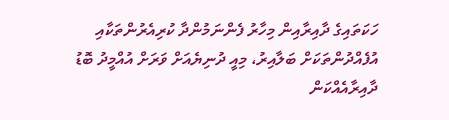ހަކަތައިގެ ދާއިރާއިން މިހާރު ފެންނަމުންދާ ކުރިއެރުންތަކާއި އުފެއްދުންތަކަށް ބަލާއިރު، މިއީ ދުނިޔެއަށް ވަރަށް އުއްމީދު ބޮޑު ދާއިރާއެއްކަން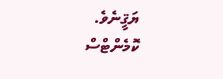ޔަޤީނެވެ.
ކޮމެންޓްސް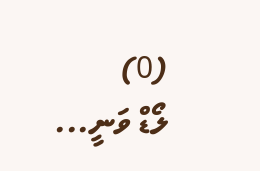(0)
ލޯޑް ވަނީ...